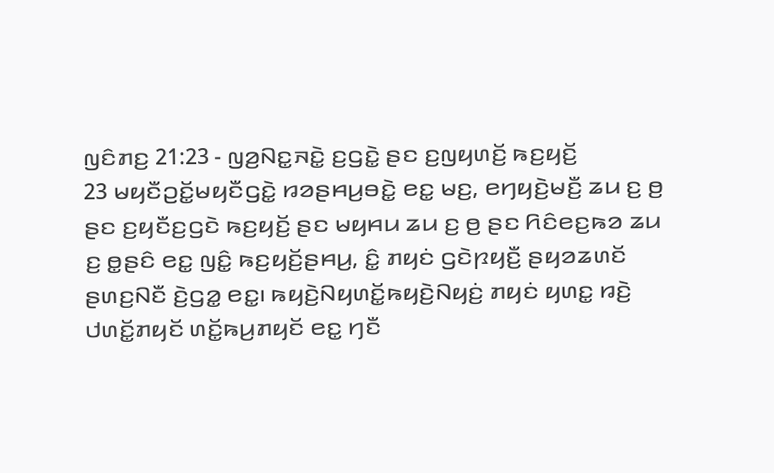ꤜꤢꤨꤊꤢ꤬ 21:23 - ꤜꤤ꤬ꤡꤢ꤭ꤏꤢꤧ꤭ ꤢ꤬ꤞꤢꤧ꤭ ꤔꤢ ꤢ꤬ꤜꤟꤛꤢꤩ꤬ ꤒꤢ꤬ꤟꤢꤩ꤬
23 ꤗꤟꤢꤪꤑꤢꤩ꤭ꤗꤟꤢꤪꤞꤢꤧ꤭ ꤙꤤꤔꤌꤣ꤬ꤋꤢꤧ꤭ ꤕꤢ꤭ ꤗꤢ꤬, ꤕꤚꤟꤢꤧ꤬ꤗꤢꤪ꤬ ꤘꤣ ꤢ꤬ ꤥ꤬ ꤔꤢ ꤢ꤬ꤟꤢꤪꤢ꤬ꤞꤢꤧ ꤒꤢ꤬ꤟꤢꤩ꤬ ꤔꤢ ꤗꤟꤌꤣ ꤘꤣ ꤢ꤬ ꤥ꤬ ꤔꤢ ꤖꤢꤨꤕꤢ꤬ꤒꤤ ꤘꤣ ꤢ꤬ ꤥ꤭ꤔꤢꤨ ꤕꤢ꤭ ꤜꤢꤨ꤭ ꤒꤢ꤬ꤟꤢꤩ꤬ꤔꤌꤣ꤬, ꤢꤨ꤭ ꤊꤟꤢꤦ ꤞꤢꤧꤐꤟꤢꤪ꤬ ꤔꤟꤤꤘꤛꤢꤩ ꤔꤛꤢ꤬ꤡꤢꤪ ꤢꤧ꤬ꤞꤤ꤭ ꤕꤢ꤭꤯ ꤒꤟꤢꤧ꤬ꤡꤟꤛꤢꤩ꤭ꤒꤟꤢꤧ꤬ꤡꤟꤢꤦ꤬ ꤊꤟꤢꤦ ꤟꤛꤢ꤭ ꤙꤢꤧ꤬ ꤓꤛꤢꤩ꤭ꤊꤟꤢꤩ ꤛꤢꤩ꤭ꤒꤣ꤬ꤊꤟꤢꤩ ꤕꤢ꤭ ꤚꤢꤪ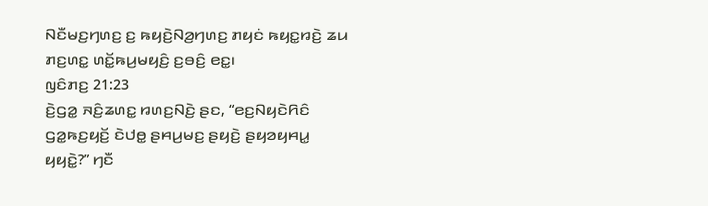ꤡꤢꤪꤗꤢ꤬ꤚꤛꤢ꤬ ꤢ꤬ ꤒꤟꤢꤧ꤬ꤡꤤ꤬ꤚꤛꤢ꤬ ꤊꤟꤢꤦ ꤒꤟꤢ꤭ꤙꤢꤧ꤬ ꤘꤣ ꤊꤢ꤬ꤛꤢ꤭ ꤛꤢꤩ꤭ꤒꤣ꤬ꤗꤟꤢꤨ꤬ ꤢ꤬ꤋꤢꤨ꤬ ꤕꤢ꤭꤯
ꤜꤢꤨꤊꤢ꤬ 21:23
ꤢꤧ꤬ꤞꤤ꤭ ꤏꤢꤨ꤬ꤘꤛꤢ꤭ ꤙꤛꤢ꤬ꤡꤢꤧ꤬ ꤔꤢ, “ꤕꤢ꤬ꤡꤟꤢꤧꤖꤢꤨ ꤞꤤ꤭ꤒꤢ꤬ꤟꤢꤩ꤬ ꤢꤧꤓꤥ꤭ ꤔꤌꤣ꤬ꤗꤢ꤬ ꤔꤟꤢꤧ꤬ ꤔꤟꤤꤟꤌꤣ꤭ ꤟꤟꤢꤧ꤭?” ꤚꤢꤪ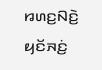ꤙꤛꤢ꤬ꤡꤢꤧ꤬ ꤟꤢꤩꤏꤢꤦ꤬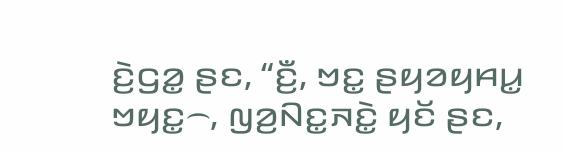ꤢꤧ꤬ꤞꤤ꤭ ꤔꤢ, “ꤢꤪ꤬, ꤠꤢ꤭ ꤔꤟꤤꤟꤌꤣ꤭ ꤠꤟꤢ꤭꤮, ꤜꤤ꤬ꤡꤢ꤭ꤏꤢꤧ꤭ ꤟꤢꤩ ꤔꤢ,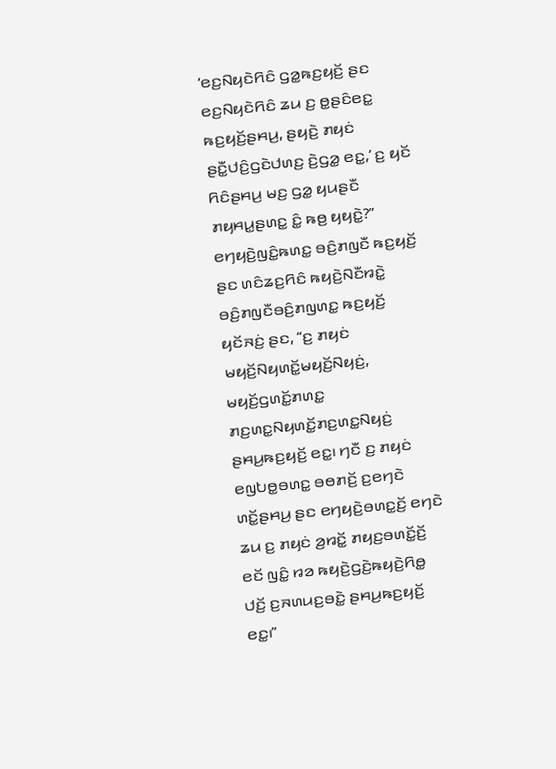‘ꤕꤢ꤬ꤡꤟꤢꤧꤖꤢꤨ ꤞꤤ꤭ꤒꤢ꤬ꤟꤢꤩ꤬ ꤔꤢ ꤕꤢ꤬ꤡꤟꤢꤧꤖꤢꤨ ꤘꤣ ꤢ꤬ ꤥ꤭ꤔꤢꤨꤕꤢ꤭ ꤒꤢ꤬ꤟꤢꤩ꤬ꤔꤌꤣ꤬, ꤔꤟꤢꤧ꤬ ꤊꤟꤢꤦ ꤔꤢꤪ꤭ꤓꤢꤨ꤬ꤞꤢꤧꤓꤛꤢ꤬ ꤢꤧ꤬ꤞꤤ꤭ ꤕꤢ꤭,’ ꤢ꤬ ꤟꤢꤩ ꤖꤢꤨꤔꤌꤣ꤬ ꤗꤢ꤬ ꤞꤤ꤭ ꤟꤣꤔꤢꤪ ꤊꤟꤌꤣ꤭ꤔꤛꤢ꤭ ꤢꤨ꤭ ꤒꤥ꤬ ꤟꤟꤢꤧ꤭?”
ꤕꤚꤟꤢꤧ꤬ꤜꤢꤨ꤭ꤒꤛꤢ꤭ ꤋꤢꤨ꤬ꤊꤜꤢꤪ ꤒꤢ꤬ꤟꤢꤩ꤬ ꤔꤢ ꤛꤢꤨꤘꤢ꤬ꤖꤢꤨ ꤒꤟꤢꤧ꤬ꤡꤢꤪꤙꤢꤧ꤭ ꤋꤢꤨ꤬ꤊꤜꤢꤪꤋꤢꤨ꤬ꤊꤜꤛꤢ꤭ ꤒꤢ꤬ꤟꤢꤩ꤬ ꤟꤢꤩꤏꤢꤦ꤬ ꤔꤢ, “ꤢ꤬ ꤊꤟꤢꤦ ꤗꤟꤢꤩ꤬ꤡꤟꤛꤢꤩ꤭ꤗꤟꤢꤩ꤬ꤡꤟꤢꤦ꤬, ꤗꤟꤢꤩ꤬ꤞꤛꤢꤩ꤭ꤊꤛꤢ꤭ ꤊꤢ꤬ꤛꤢ꤭ꤡꤟꤛꤢꤩ꤭ꤊꤢ꤬ꤛꤢ꤭ꤡꤟꤢꤦ꤬ ꤔꤌꤣ꤬ꤒꤢ꤬ꤟꤢꤩ꤬ ꤕꤢ꤭꤯ ꤚꤢꤪ ꤢ꤬ ꤊꤟꤢꤦ ꤕꤜꤝꤥ꤭ꤋꤛꤢ꤭ ꤋꤥꤊꤢꤩ꤬ ꤢ꤬ꤕꤚꤢꤧ ꤛꤢꤩ꤭ꤔꤌꤣ꤬ ꤔꤢ ꤕꤚꤟꤢꤧ꤬ꤋꤛꤢ꤭ꤢꤩ꤬ ꤕꤚꤢꤧ ꤘꤣ ꤢ꤬ ꤊꤟꤢꤦ ꤤ꤬ꤙꤢꤩ꤭ ꤊꤟꤢ꤬ꤋꤛꤢꤩ꤭ꤢꤩ꤬ ꤕꤢꤩ ꤜꤢꤨ꤭ ꤙꤤ ꤒꤟꤢꤧ꤬ꤞꤢꤧ꤬ꤒꤟꤢꤧ꤬ꤖꤥ꤭ ꤓꤢꤩ꤬ ꤢ꤬ꤏꤛꤣꤢ꤬ꤋꤢꤧ꤭ ꤔꤌꤣ꤬ꤒꤢ꤬ꤟꤢꤩ꤬ ꤕꤢ꤭꤯”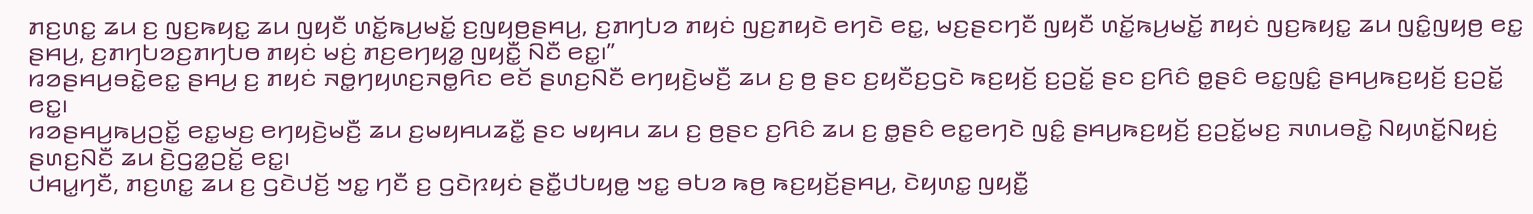ꤊꤢ꤬ꤛꤢ꤭ ꤘꤣ ꤢ꤬ ꤜꤢ꤬ꤒꤟꤢ꤭ ꤘꤣ ꤜꤟꤢꤪ ꤛꤢꤩ꤭ꤒꤣ꤬ꤗꤢꤩ꤭ ꤢ꤬ꤜꤟꤥ꤬ꤔꤌꤣ꤬, ꤢ꤬ꤊꤚꤝꤤ ꤊꤟꤢꤦ ꤜꤢ꤬ꤊꤟꤢꤧ ꤕꤚꤢꤧ ꤕꤢ꤭, ꤗꤢ꤬ꤔꤢꤚꤢꤪ ꤜꤟꤢꤪ ꤛꤢꤩ꤭ꤒꤣ꤬ꤗꤢꤩ꤭ ꤊꤟꤢꤦ ꤜꤢ꤬ꤒꤟꤢ꤭ ꤘꤣ ꤜꤢꤨ꤭ꤜꤟꤥ꤬ ꤕꤢ꤭ ꤔꤌꤣ꤬, ꤢ꤬ꤊꤚꤝꤤꤢ꤬ꤊꤚꤝꤥ ꤊꤟꤢꤦ ꤗꤢꤦ꤬ ꤊꤢ꤬ꤕꤚꤟꤤ꤭ ꤜꤟꤢꤪ꤭ ꤡꤢꤪ ꤕꤢ꤭꤯”
ꤙꤤꤔꤌꤣ꤬ꤋꤢꤧ꤭ꤕꤢ꤭ ꤔꤌꤣ꤬ ꤢ꤬ ꤊꤟꤢꤦ ꤏꤥ꤭ꤚꤟꤛꤢ꤬ꤏꤥ꤭ꤖꤢ ꤕꤢꤩ ꤔꤛꤢ꤬ꤡꤢꤪ ꤕꤚꤟꤢꤧ꤬ꤗꤢꤪ꤬ ꤘꤣ ꤢ꤬ ꤥ꤬ ꤔꤢ ꤢ꤬ꤟꤢꤪꤢ꤬ꤞꤢꤧ ꤒꤢ꤬ꤟꤢꤩ꤬ ꤢ꤬ꤑꤢꤩ꤭ ꤔꤢ ꤢ꤬ꤖꤢꤨ ꤥ꤭ꤔꤢꤨ ꤕꤢ꤭ꤜꤢꤨ꤭ ꤔꤌꤣ꤬ꤒꤢ꤬ꤟꤢꤩ꤬ ꤢ꤬ꤑꤢꤩ꤭ ꤕꤢ꤭꤯
ꤙꤤꤔꤌꤣ꤬ꤒꤣ꤬ꤑꤢꤩ꤭ ꤕꤢ꤭ꤗꤢ꤬ ꤕꤚꤟꤢꤧ꤬ꤗꤢꤪ꤬ ꤘꤣ ꤢ꤬ꤗꤟꤌꤣꤘꤢꤪ꤭ ꤔꤢ ꤗꤟꤌꤣ ꤘꤣ ꤢ꤬ ꤥ꤬ꤔꤢ ꤢ꤬ꤖꤢꤨ ꤘꤣ ꤢ꤬ ꤥ꤭ꤔꤢꤨ ꤕꤢ꤭ꤕꤚꤢꤧ ꤜꤢꤨ꤭ ꤔꤌꤣ꤬ꤒꤢ꤬ꤟꤢꤩ꤬ ꤢ꤬ꤑꤢꤩ꤭ꤗꤢ꤬ ꤏꤛꤣꤋꤢꤧ꤭ ꤡꤟꤛꤢꤩ꤭ꤡꤟꤢꤦ꤬ ꤔꤛꤢ꤬ꤡꤢꤪ ꤘꤣ ꤢꤧ꤬ꤞꤤ꤭ꤑꤢꤩ꤭ ꤕꤢ꤭꤯
ꤓꤌꤣ꤭ꤚꤢꤪ, ꤊꤢ꤬ꤛꤢ꤭ ꤘꤣ ꤢ꤬ ꤞꤢꤧꤓꤢꤩ꤬ ꤠꤢ꤭ ꤚꤢꤪ ꤢ꤬ ꤞꤢꤧꤐꤟꤢꤦ ꤔꤢꤪ꤭ꤓꤝꤟꤥ꤭ ꤠꤢ꤭ ꤋꤝꤤ ꤒꤥ꤬ ꤒꤢ꤬ꤟꤢꤩ꤬ꤔꤌꤣ꤬, ꤢꤧꤟꤛꤢ꤭ ꤜꤟꤢꤪ꤭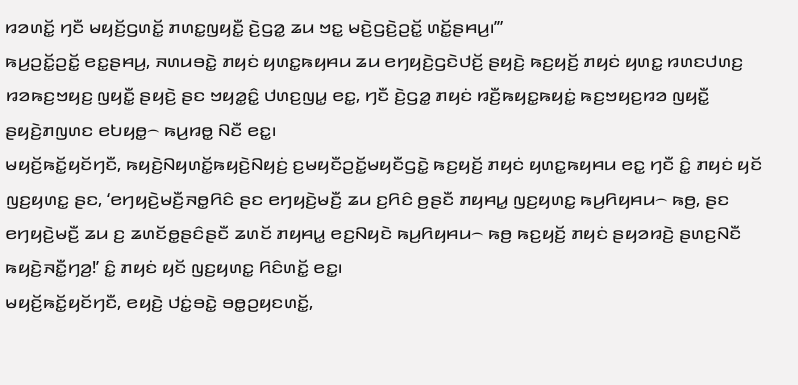ꤙꤤꤛꤢꤩ꤭ ꤚꤢꤪ ꤗꤟꤢꤩ꤬ꤞꤛꤢꤩ꤭ ꤊꤛꤢ꤭ꤜꤟꤢꤪ꤭ ꤢꤧ꤬ꤞꤤ꤭ ꤘꤣ ꤠꤢ꤭ ꤗꤢꤧ꤬ꤞꤢꤧ꤬ꤑꤢꤩ꤭ ꤛꤢꤩ꤭ꤔꤌꤣ꤬꤯’”
ꤒꤣ꤬ꤑꤢꤩ꤭ꤑꤢꤩ꤭ ꤕꤢ꤭ꤔꤌꤣ꤬, ꤏꤛꤣꤋꤢꤧ꤭ ꤊꤟꤢꤦ ꤟꤛꤢ꤭ꤒꤟꤌꤣ ꤘꤣ ꤕꤚꤟꤢꤧ꤬ꤞꤢꤧꤓꤢꤩ꤬ ꤔꤟꤢꤧ꤬ ꤒꤢ꤬ꤟꤢꤩ꤬ ꤊꤟꤢꤦ ꤟꤛꤢ꤭ ꤙꤛꤢꤓꤛꤢ꤬ ꤙꤤꤒꤢ꤬ꤠꤟꤢ꤬ ꤜꤟꤢꤪ꤭ ꤔꤟꤢꤧ꤬ ꤔꤢ ꤠꤟꤤ꤭ꤢꤨ꤭ ꤓꤛꤢ꤬ꤜꤣ꤭ ꤕꤢ꤭, ꤚꤢꤪ ꤢꤧ꤬ꤞꤤ꤭ ꤊꤟꤢꤦ ꤙꤢꤪ꤬ꤒꤟꤢ꤭ꤒꤟꤢꤦ꤭ ꤒꤢ꤬ꤠꤟꤢ꤬ꤙꤤ ꤜꤟꤢꤪ꤭ ꤔꤟꤢꤧ꤬ꤊꤜꤛꤢ ꤕꤝꤟꤥ꤭꤮ ꤒꤣ꤬ꤙꤥ꤭ ꤡꤢꤪ ꤕꤢ꤭꤯
ꤗꤟꤢꤩ꤬ꤒꤢꤩ꤭ꤟꤢꤩꤚꤢꤪ, ꤒꤟꤢꤧ꤬ꤡꤟꤛꤢꤩ꤭ꤒꤟꤢꤧ꤬ꤡꤟꤢꤦ꤬ ꤢ꤬ꤗꤟꤢꤪꤑꤢꤩ꤭ꤗꤟꤢꤪꤞꤢꤧ꤭ ꤒꤢ꤬ꤟꤢꤩ꤬ ꤊꤟꤢꤦ ꤟꤛꤢ꤭ꤒꤟꤌꤣ ꤕꤢ꤭ ꤚꤢꤪ ꤢꤨ꤭ ꤊꤟꤢꤦ ꤟꤢꤩ ꤜꤢ꤬ꤟꤛꤢ꤭ ꤔꤢ, ‘ꤕꤚꤟꤢꤧ꤬ꤗꤢꤪ꤬ꤏꤥ꤭ꤖꤢꤨ ꤔꤢ ꤕꤚꤟꤢꤧ꤬ꤗꤢꤪ꤬ ꤘꤣ ꤢ꤬ꤖꤢꤨ ꤥ꤬ꤔꤢꤪ ꤊꤟꤌꤣ꤭ ꤜꤢ꤬ꤟꤛꤢ꤭ ꤒꤣ꤬ꤖꤟꤌꤣ꤮ ꤒꤥ꤬, ꤔꤢ ꤕꤚꤟꤢꤧ꤬ꤗꤢꤪ꤬ ꤘꤣ ꤢ꤬ ꤘꤛꤢꤩꤥ꤭ꤔꤢꤨꤔꤢꤪ ꤘꤛꤢꤩ ꤊꤟꤌꤣ꤭ ꤕꤢ꤬ꤡꤟꤢꤧ ꤒꤣ꤬ꤖꤟꤌꤣ꤮ ꤒꤥ꤬ ꤒꤢ꤬ꤟꤢꤩ꤬ ꤊꤟꤢꤦ ꤔꤟꤤꤙꤢꤧ꤬ ꤔꤛꤢ꤬ꤡꤢꤪ ꤒꤟꤢꤧ꤬ꤏꤢꤪ꤭ꤚꤤ꤬!’ ꤢꤨ꤭ ꤊꤟꤢꤦ ꤟꤢꤩ ꤜꤢ꤬ꤟꤛꤢ꤭ ꤖꤢꤨꤛꤢꤩ꤭ ꤕꤢ꤭꤯
ꤗꤟꤢꤩ꤬ꤒꤢꤩ꤭ꤟꤢꤩꤚꤢꤪ, ꤕꤟꤢꤧ꤬ ꤓꤢꤦ꤭ꤋꤢꤧ꤭ ꤋꤥ꤭ꤑꤟꤢꤛꤢꤩ꤭,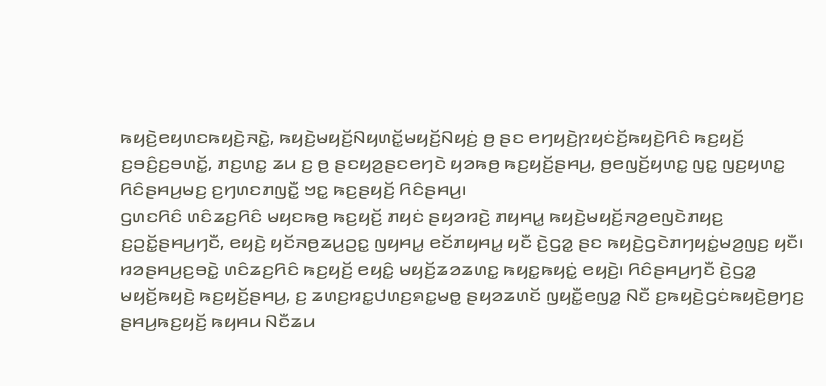ꤒꤟꤢꤧ꤬ꤕꤟꤛꤢꤒꤟꤢꤧ꤬ꤏꤢꤧ꤭, ꤒꤟꤢꤧ꤬ꤗꤟꤢꤩ꤬ꤡꤟꤛꤢꤩ꤭ꤗꤟꤢꤩ꤬ꤡꤟꤢꤦ꤬ ꤥ꤬ ꤔꤢ ꤕꤚꤟꤢꤧ꤬ꤐꤟꤢꤦꤢꤩ꤬ꤒꤟꤢꤧ꤬ꤖꤢꤨ ꤒꤢ꤬ꤟꤢꤩ꤬ ꤢ꤬ꤋꤢꤨ꤬ꤢ꤬ꤋꤛꤢꤩ꤭, ꤊꤢ꤬ꤛꤢ꤭ ꤘꤣ ꤢ꤬ ꤥ꤬ ꤔꤢꤟꤤ꤬ꤔꤢꤕꤚꤢꤧ ꤟꤤꤒꤥ꤬ ꤒꤢ꤬ꤟꤢꤩ꤬ꤔꤌꤣ꤬, ꤥ꤬ꤕꤜꤢꤩ꤬ꤟꤛꤢ꤭ ꤜꤢ꤭ ꤜꤢ꤬ꤟꤛꤢ꤭ ꤖꤢꤨꤔꤌꤣ꤬ꤗꤢ꤬ ꤢ꤬ꤚꤛꤢꤊꤜꤢꤪ꤭ ꤠꤢ꤭ ꤒꤢ꤬ꤔꤟꤢꤩ꤬ ꤖꤢꤨꤔꤌꤣ꤬꤯
ꤞꤛꤢꤖꤢꤨ ꤛꤢꤨꤘꤢ꤬ꤖꤢꤨ ꤗꤟꤢꤒꤥ꤬ ꤒꤢ꤬ꤟꤢꤩ꤬ ꤊꤟꤢꤦ ꤔꤟꤤꤙꤢꤧ꤬ ꤊꤟꤌꤣ꤭ ꤒꤟꤢꤧ꤬ꤗꤟꤢꤩ꤬ꤏꤤ꤬ꤕꤜꤢꤧꤊꤟꤢ꤬ ꤢ꤬ꤑꤢꤩ꤭ꤔꤌꤣ꤬ꤚꤢꤪ, ꤕꤟꤢꤧ꤬ ꤟꤢꤩꤏꤥ꤬ꤘꤣ꤬ꤑꤢ꤭ ꤜꤟꤌꤣ꤭ ꤕꤢꤩꤊꤟꤌꤣ꤭ ꤟꤢꤪ ꤢꤧ꤬ꤞꤤ꤭ ꤔꤢ ꤒꤟꤢꤧ꤬ꤞꤢꤧꤊꤚꤟꤢꤦ꤭ꤗꤤ꤬ꤜꤢ꤬ ꤟꤢꤪ꤯ ꤙꤤꤔꤌꤣ꤬ꤢ꤬ꤋꤢꤧ꤭ ꤛꤢꤨꤘꤢ꤬ꤖꤢꤨ ꤒꤢ꤬ꤟꤢꤩ꤬ ꤕꤟꤢꤨ꤭ ꤗꤟꤢꤩ꤬ꤘꤤꤘꤛꤢ꤭ ꤒꤟꤢ꤭ꤒꤟꤢꤦ꤭ ꤕꤟꤢꤧ꤬꤯ ꤖꤢꤨꤔꤌꤣ꤬ꤚꤢꤪ ꤢꤧ꤬ꤞꤤ꤭ ꤗꤟꤢꤩ꤬ꤒꤟꤢꤧ꤬ ꤒꤢ꤬ꤟꤢꤩ꤬ꤔꤌꤣ꤬, ꤢ꤬ ꤘꤛꤢ꤬ꤙꤢ꤭ꤓꤛꤢ꤬ꤎꤢ꤭ꤗꤥ꤭ ꤔꤟꤤꤘꤛꤢꤩ ꤜꤟꤢꤪ꤭ꤕꤜꤤ꤭ ꤡꤢꤪ ꤢ꤬ꤒꤟꤢꤧ꤬ꤞꤢꤦꤒꤟꤢꤧ꤬ꤥ꤬ꤚꤢ꤬ ꤔꤌꤣ꤬ꤒꤢ꤬ꤟꤢꤩ꤬ ꤒꤟꤌꤣ ꤡꤢꤪꤘꤣ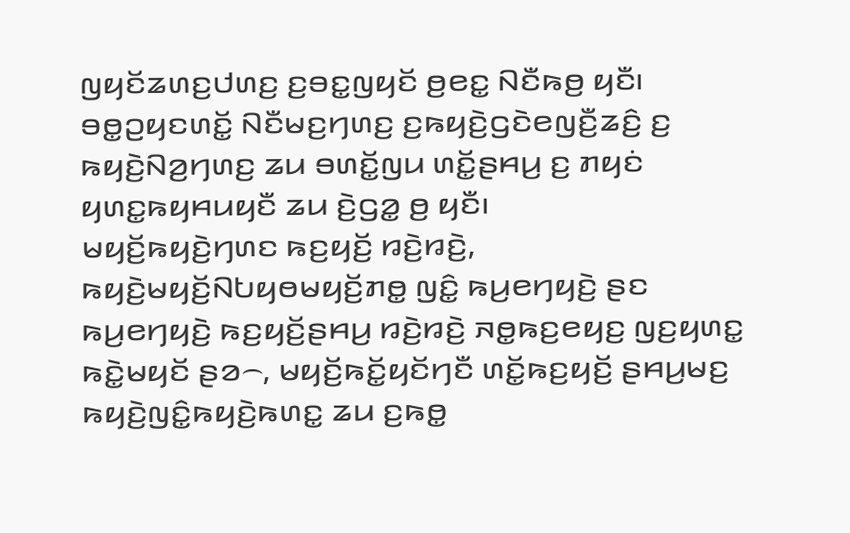ꤜꤟꤢꤩꤘꤛꤢ꤬ꤓꤛꤢ꤬ ꤢ꤬ꤋꤢ꤭ꤜꤟꤢꤩ ꤥ꤬ꤕꤢ꤭ ꤡꤢꤪꤒꤥ꤬ ꤟꤢꤪ꤯ ꤋꤥ꤭ꤑꤟꤢꤛꤢꤩ꤭ ꤡꤢꤪꤗꤢ꤬ꤚꤛꤢ꤬ ꤢ꤬ꤒꤟꤢꤧ꤬ꤞꤢꤧꤕꤜꤢꤪ꤬ꤘꤢꤨ꤬ ꤢ꤬ ꤒꤟꤢꤧ꤬ꤡꤤ꤬ꤚꤛꤢ꤬ ꤘꤣ ꤋꤛꤢꤩ꤭ꤜꤣ ꤛꤢꤩ꤭ꤔꤌꤣ꤬ ꤢ꤬ ꤊꤟꤢꤦ ꤟꤛꤢ꤭ꤒꤟꤌꤣꤟꤢꤪ ꤘꤣ ꤢꤧ꤬ꤞꤤ꤭ ꤥ꤬ ꤟꤢꤪ꤯
ꤗꤟꤢꤩ꤬ꤒꤟꤢꤧ꤬ꤚꤛꤢ ꤒꤢ꤬ꤟꤢꤩ꤬ ꤙꤢꤧ꤬ꤙꤢꤧ꤬, ꤒꤟꤢꤧ꤬ꤗꤟꤢꤩ꤬ꤡꤝꤟꤥꤗꤟꤢꤩ꤬ꤊꤥ꤭ ꤜꤢꤨ꤭ ꤒꤣ꤬ꤕꤚꤟꤢꤧ꤬ ꤔꤢ ꤒꤣ꤬ꤕꤚꤟꤢꤧ꤬ ꤒꤢ꤬ꤟꤢꤩ꤬ꤔꤌꤣ꤬ ꤙꤢꤧ꤬ꤙꤢꤧ꤬ ꤏꤥ꤭ꤒꤢ꤬ꤕꤟꤢ꤬ ꤜꤢ꤬ꤟꤛꤢ꤭ ꤒꤢꤧ꤭ꤗꤟꤢꤩ ꤔꤤ꤮, ꤗꤟꤢꤩ꤬ꤒꤢꤩ꤭ꤟꤢꤩꤚꤢꤪ ꤛꤢꤩ꤭ꤒꤢ꤬ꤟꤢꤩ꤬ ꤔꤌꤣ꤬ꤗꤢ꤬ ꤒꤟꤢꤧ꤬ꤜꤢꤨ꤭ꤒꤟꤢꤧ꤬ꤒꤛꤢ꤭ ꤘꤣ ꤢ꤬ꤒꤥ꤭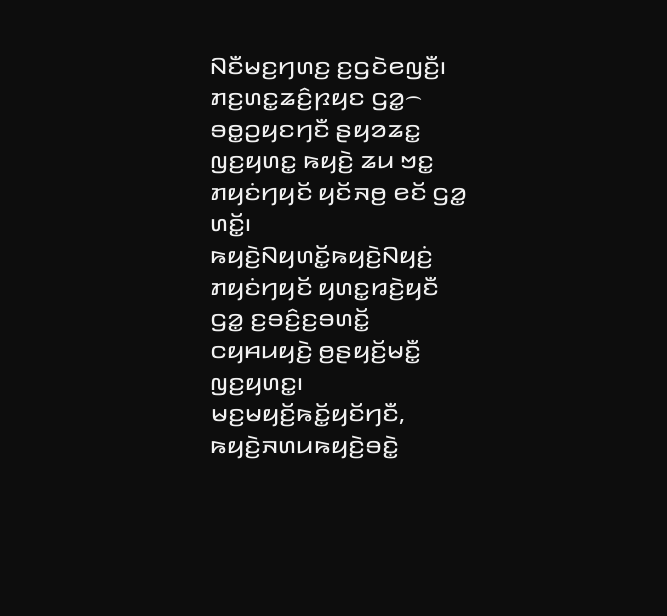ꤡꤢꤪꤗꤢ꤬ꤚꤛꤢ꤬ ꤢ꤬ꤞꤢꤧꤕꤜꤢꤪ꤬꤯
ꤊꤢ꤬ꤛꤢ꤭ꤘꤢꤨ꤬ꤐꤟꤢ ꤞꤤ꤭꤮ ꤋꤥ꤭ꤑꤟꤢꤚꤢꤪ ꤔꤟꤤꤘꤢ꤭ ꤜꤢ꤬ꤟꤛꤢ꤭ ꤒꤟꤢꤧ꤬ ꤘꤣ ꤠꤢ꤭ ꤊꤟꤢꤦꤚꤟꤢꤩ ꤟꤢꤩꤏꤥ꤬ ꤕꤢꤩ ꤞꤤ꤭ ꤛꤢꤩ꤭꤯ ꤒꤟꤢꤧ꤬ꤡꤟꤛꤢꤩ꤭ꤒꤟꤢꤧ꤬ꤡꤟꤢꤦ꤬ ꤊꤟꤢꤦꤚꤟꤢꤩ ꤟꤛꤢ꤭ꤙꤢꤧ꤬ꤟꤢꤪ ꤞꤤ꤭ ꤢ꤬ꤋꤢꤨ꤬ꤢ꤬ꤋꤛꤢꤩ꤭ ꤍꤟꤌꤣꤟꤢꤧ꤬ ꤥ꤬ꤔꤟꤢꤩ꤬ꤗꤢꤪ꤭ ꤜꤢ꤬ꤟꤛꤢ꤭꤯
ꤗꤢ꤬ꤗꤟꤢꤩ꤬ꤒꤢꤩ꤭ꤟꤢꤩꤚꤢꤪ, ꤒꤟꤢꤧ꤬ꤏꤛꤣꤒꤟꤢꤧ꤬ꤋꤢꤧ꤭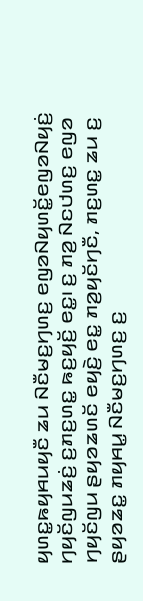ꤟꤛꤢ꤭ꤒꤟꤌꤣꤟꤢꤪ ꤘꤣ ꤡꤢꤪꤗꤢ꤬ꤚꤛꤢ꤬ ꤕꤜꤤꤡꤟꤛꤢꤩ꤭ꤕꤜꤤꤡꤟꤢꤦ꤬ ꤚꤟꤢꤩꤜꤣꤘꤢꤦ꤬ ꤢ꤬ꤊꤢ꤬ꤛꤢ꤭ ꤒꤢ꤬ꤟꤢꤩ꤬ ꤕꤢ꤭꤯ ꤢ꤬ ꤊꤤ꤬ ꤡꤢꤓꤛꤢ꤬ ꤕꤜꤤ ꤚꤟꤢꤩꤜꤣ ꤔꤟꤤꤘꤛꤢꤩ ꤕꤟꤢꤧ꤬ ꤕꤢ꤭ ꤊꤤ꤬ꤟꤢꤩꤚꤢꤪ, ꤊꤢ꤬ꤛꤢ꤭ ꤘꤣ ꤢ꤬ ꤔꤟꤤꤘꤢ꤭ ꤊꤟꤌꤣ꤭ ꤡꤢꤪꤗꤢ꤬ꤚꤛꤢ꤬ ꤢ꤬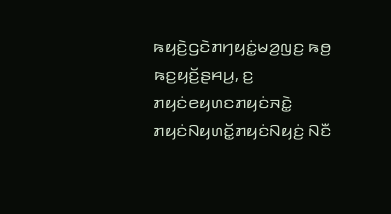ꤒꤟꤢꤧ꤬ꤞꤢꤧꤊꤚꤟꤢꤦ꤭ꤗꤤ꤬ꤜꤢ꤬ ꤒꤥ꤬ ꤒꤢ꤬ꤟꤢꤩ꤬ꤔꤌꤣ꤬, ꤢ꤬ ꤊꤟꤢꤦꤕꤟꤛꤢꤊꤟꤢꤦꤏꤢꤧ꤭ ꤊꤟꤢꤦꤡꤟꤛꤢꤩ꤭ꤊꤟꤢꤦꤡꤟꤢꤦ꤬ ꤡꤢꤪ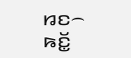ꤙꤢ꤮ ꤒꤢꤩ꤭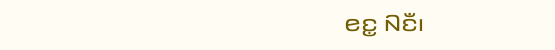ꤕꤢ꤭ ꤡꤢꤪ꤯